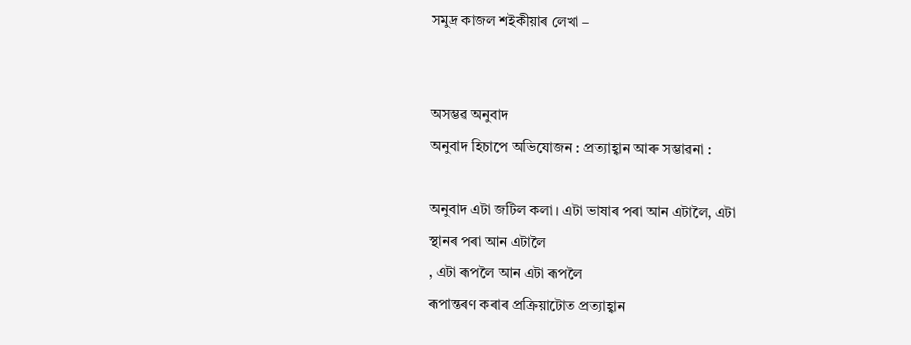সমুদ্ৰ কাজল শইকীয়াৰ লেখা –


অসম্ভৱ অনুবাদ
অনুবাদ হিচাপে অভিযোজন : প্ৰত্যাহ্বান আৰু সম্ভাৱনা :

অনুবাদ এটা জটিল কলা। এটা ভাষাৰ পৰা আন এটালৈ, এটা
স্থানৰ পৰা আন এটালৈ
, এটা ৰূপলৈ আন এটা ৰূপলৈ
ৰূপান্তৰণ কৰাৰ প্ৰক্ৰিয়াটোত প্ৰত্যাহ্বান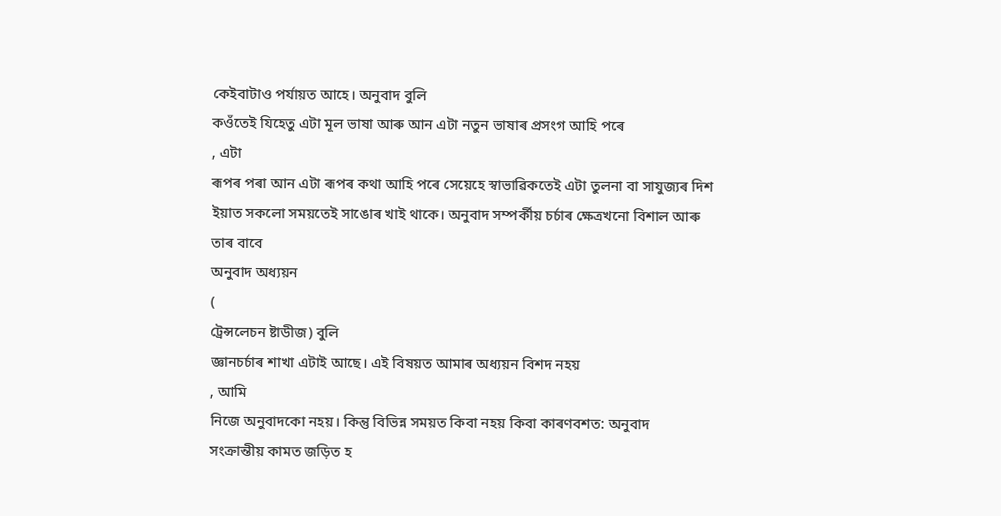কেইবাটাও পৰ্যায়ত আহে। অনুবাদ বুলি
কওঁতেই যিহেতু এটা মূল ভাষা আৰু আন এটা নতুন ভাষাৰ প্ৰসংগ আহি পৰে
, এটা
ৰূপৰ পৰা আন এটা ৰূপৰ কথা আহি পৰে সেয়েহে স্বাভাৱিকতেই এটা তুলনা বা সাযুজ্যৰ দিশ
ইয়াত সকলো সময়তেই সাঙোৰ খাই থাকে। অনুবাদ সম্পৰ্কীয় চৰ্চাৰ ক্ষেত্ৰখনো বিশাল আৰু
তাৰ বাবে
অনুবাদ অধ্যয়ন
(
ট্ৰেন্সলেচন ষ্টাডীজ) বুলি
জ্ঞানচৰ্চাৰ শাখা এটাই আছে। এই বিষয়ত আমাৰ অধ্যয়ন বিশদ নহয়
, আমি
নিজে অনুবাদকো নহয়। কিন্তু বিভিন্ন সময়ত কিবা নহয় কিবা কাৰণবশত: অনুবাদ
সংক্ৰান্তীয় কামত জড়িত হ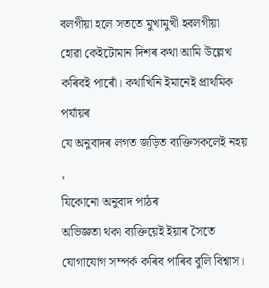বলগীয়া হলে সততে মুখামুখী হবলগীয়া
হোৱা কেইটোমান দিশৰ কথা আমি উল্লেখ কৰিবই পাৰোঁ। কথাখিনি ইমানেই প্ৰাথমিক পৰ্যায়ৰ
যে অনুবাদৰ লগত জড়িত ব্যক্তিসকলেই নহয়
,
যিকোনো অনুবাদ পাঠৰ
অভিজ্ঞতা থকা ব্যক্তিয়েই ইয়াৰ সৈতে যোগাযোগ সম্পৰ্ক কৰিব পাৰিব বুলি বিশ্বাস।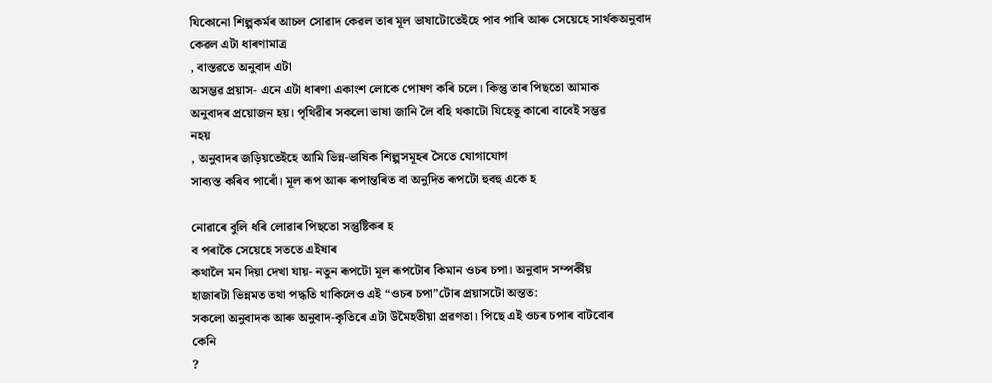যিকোনো শিল্পকৰ্মৰ আচল সোৱাদ কেৱল তাৰ মূল ভাষাটোতেইহে পাব পাৰি আৰু সেয়েহে সাৰ্থকঅনুবাদ
কেৱল এটা ধাৰণামাত্ৰ
, বাস্তৱতে অনুবাদ এটা
অসম্ভৱ প্ৰয়াস- এনে এটা ধাৰণা একাংশ লোকে পোষণ কৰি চলে। কিন্তু তাৰ পিছতো আমাক
অনুবাদৰ প্ৰয়োজন হয়। পৃথিৱীৰ সকলো ভাষা জানি লৈ বহি থকাটো যিহেতু কাৰো বাবেই সম্ভৱ
নহয়
, অনুবাদৰ জড়িয়তেইহে আমি ভিন্ন-ভাষিক শিল্পসমূহৰ সৈতে যোগাযোগ
সাব্যস্ত কৰিব পাৰোঁ। মূল ৰূপ আৰু ৰূপান্তৰিত বা অনুদিত ৰূপটো হুবহু একে হ

নোৱাৰে বুলি ধৰি লোৱাৰ পিছতো সন্তুষ্টিকৰ হ
ব পৰাকৈ সেয়েহে সততে এইষাৰ
কথালৈ মন দিয়া দেখা যায়- নতুন ৰূপটো মূল ৰূপটোৰ কিমান ওচৰ চপা। অনুবাদ সম্পৰ্কীয়
হাজাৰটা ভিন্নমত তথা পদ্ধতি থাকিলেও এই “ওচৰ চপা”টোৰ প্ৰয়াসটো অন্তত:
সকলো অনুবাদক আৰু অনুবাদ-কৃতিৰে এটা উমৈহতীয়া প্ৰৱণতা। পিছে এই ওচৰ চপাৰ বাটবোৰ
কেনি
?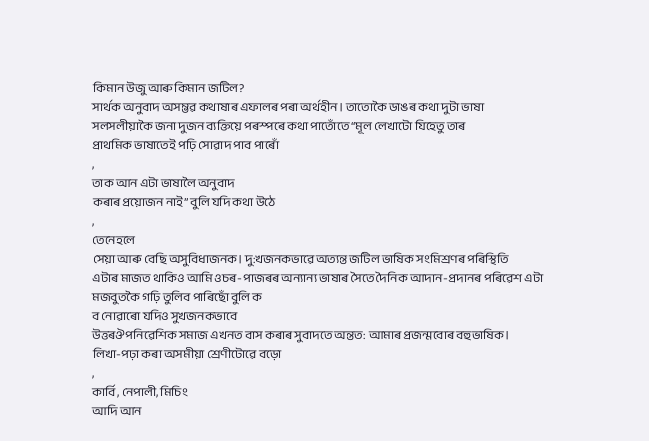কিমান উজু আৰু কিমান জটিল?
সাৰ্থক অনুবাদ অসম্ভৱ কথাষাৰ এফালৰ পৰা অৰ্থহীন। তাতোকৈ ডাঙৰ কথা দুটা ভাষা
সলসলীয়াকৈ জনা দুজন ব্যক্তিয়ে পৰস্পৰে কথা পাতোঁতে “মূল লেখাটো যিহেতু তাৰ
প্ৰাথমিক ভাষাতেই পঢ়ি সোৱাদ পাব পাৰোঁ
,
তাক আন এটা ভাষালৈ অনুবাদ
কৰাৰ প্ৰয়োজন নাই” বুলি যদি কথা উঠে
,
তেনেহলে
সেয়া আৰু বেছি অসুবিধাজনক। দু:খজনকভাৱে অত্যন্ত জটিল ভাষিক সংমিশ্ৰণৰ পৰিস্থিতি
এটাৰ মাজত থাকিও আমি ওচৰ-পাজৰৰ অন্যান্য ভাষাৰ সৈতে দৈনিক আদান-প্ৰদানৰ পৰিৱেশ এটা
মজবুতকৈ গঢ়ি তুলিব পাৰিছোঁ বুলি ক
ব নোৱাৰো যদিও সুখজনকভাবে
উত্তৰঔপনিৱেশিক সমাজ এখনত বাস কৰাৰ সুবাদতে অন্তত: আমাৰ প্ৰজন্মবোৰ বহুভাষিক।
লিখা-পঢ়া কৰা অসমীয়া শ্ৰেণীটোৱে বড়ো
,
কাৰ্বি, নেপালী, মিচিং
আদি আন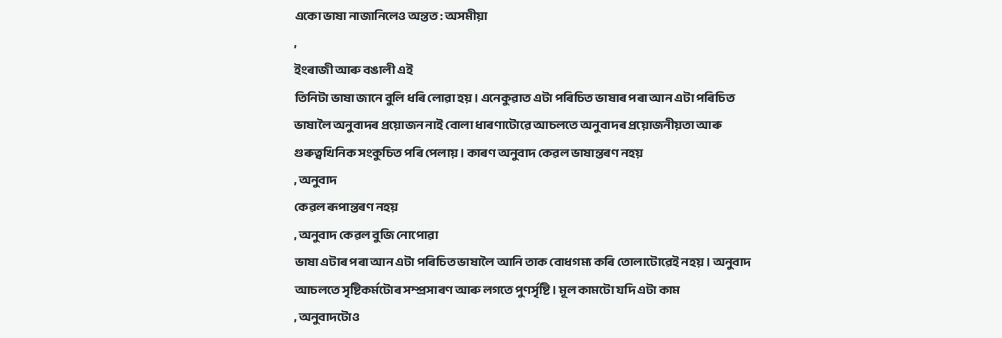একো ভাষা নাজানিলেও অন্তত: অসমীয়া
,
ইংৰাজী আৰু বঙালী এই
তিনিটা ভাষা জানে বুলি ধৰি লোৱা হয়। এনেকুৱাত এটা পৰিচিত ভাষাৰ পৰা আন এটা পৰিচিত
ভাষালৈ অনুবাদৰ প্ৰয়োজন নাই বোলা ধাৰণাটোৱে আচলতে অনুবাদৰ প্ৰয়োজনীয়তা আৰু
গুৰুত্বখিনিক সংকুচিত পৰি পেলায়। কাৰণ অনুবাদ কেৱল ভাষান্তৰণ নহয়
, অনুবাদ
কেৱল ৰূপান্তৰণ নহয়
, অনুবাদ কেৱল বুজি নোপোৱা
ভাষা এটাৰ পৰা আন এটা পৰিচিত ভাষালৈ আনি তাক বোধগম্য কৰি তোলাটোৱেই নহয়। অনুবাদ
আচলতে সৃষ্টিকৰ্মটোৰ সম্প্ৰসাৰণ আৰু লগতে পুণৰ্সৃষ্টি। মূল কামটো যদি এটা কাম
, অনুবাদটোও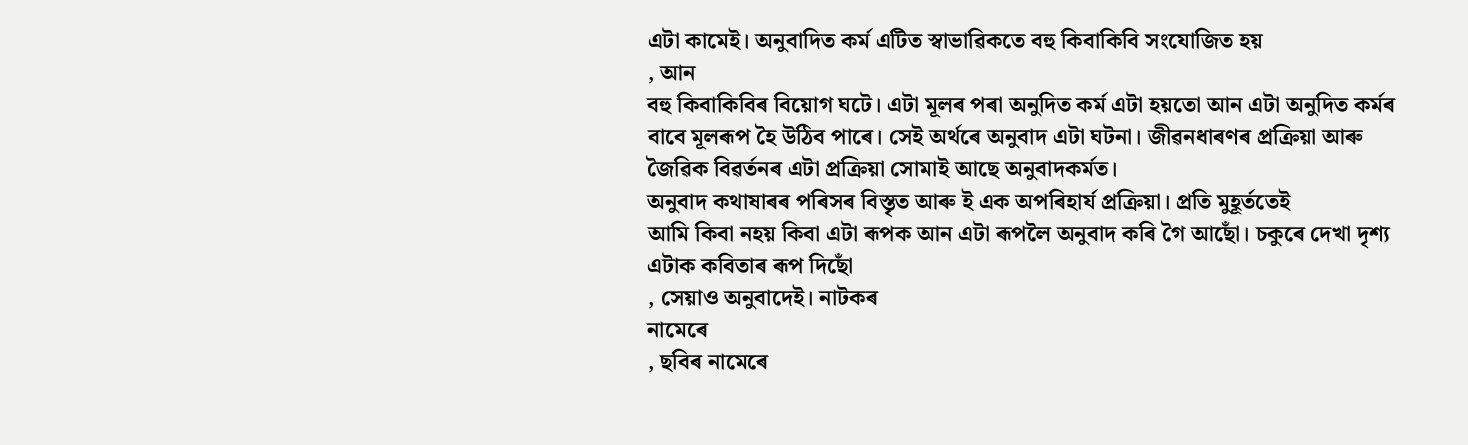এটা কামেই। অনুবাদিত কৰ্ম এটিত স্বাভাৱিকতে বহু কিবাকিবি সংযোজিত হয়
, আন
বহু কিবাকিবিৰ বিয়োগ ঘটে। এটা মূলৰ পৰা অনুদিত কৰ্ম এটা হয়তো আন এটা অনুদিত কৰ্মৰ
বাবে মূলৰূপ হৈ উঠিব পাৰে। সেই অৰ্থৰে অনুবাদ এটা ঘটনা। জীৱনধাৰণৰ প্ৰক্ৰিয়া আৰু
জৈৱিক বিৱৰ্তনৰ এটা প্ৰক্ৰিয়া সোমাই আছে অনুবাদকৰ্মত।
অনুবাদ কথাষাৰৰ পৰিসৰ বিস্তৃত আৰু ই এক অপৰিহাৰ্য প্ৰক্ৰিয়া। প্ৰতি মুহূৰ্ততেই
আমি কিবা নহয় কিবা এটা ৰূপক আন এটা ৰূপলৈ অনুবাদ কৰি গৈ আছোঁ। চকুৰে দেখা দৃশ্য
এটাক কবিতাৰ ৰূপ দিছোঁ
, সেয়াও অনুবাদেই। নাটকৰ
নামেৰে
, ছবিৰ নামেৰে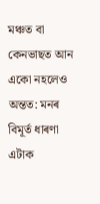মঞ্চত বা কেনভাছত আন একো নহলেও
অন্তত: মনৰ বিমূৰ্ত ধাৰণা এটাক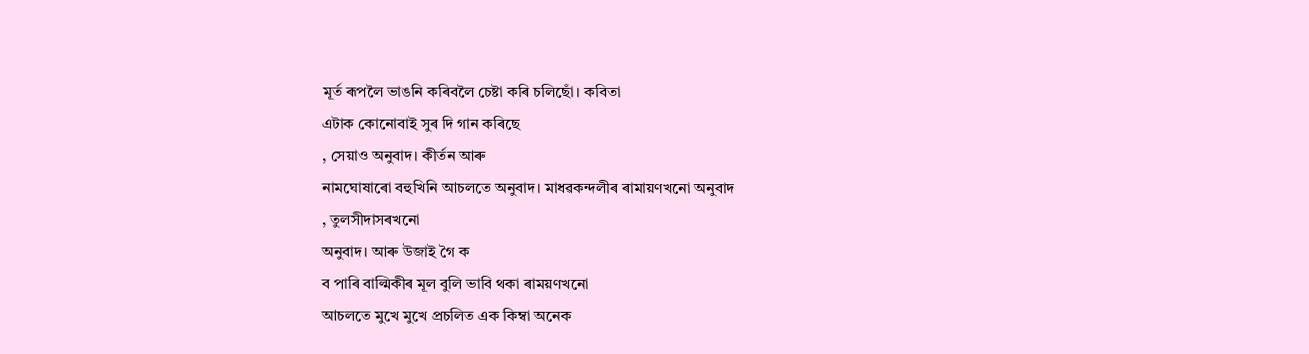মূৰ্ত ৰূপলৈ ভাঙনি কৰিবলৈ চেষ্টা কৰি চলিছোঁ। কবিতা
এটাক কোনোবাই সুৰ দি গান কৰিছে
, সেয়াও অনুবাদ। কীৰ্তন আৰু
নামঘোষাৰো বহুখিনি আচলতে অনুবাদ। মাধৱকন্দলীৰ ৰামায়ণখনো অনুবাদ
, তুলসীদাসৰখনো
অনুবাদ। আৰু উজাই গৈ ক
ব পাৰি বাল্মিকীৰ মূল বুলি ভাবি থকা ৰাময়ণখনো
আচলতে মুখে মুখে প্ৰচলিত এক কিম্বা অনেক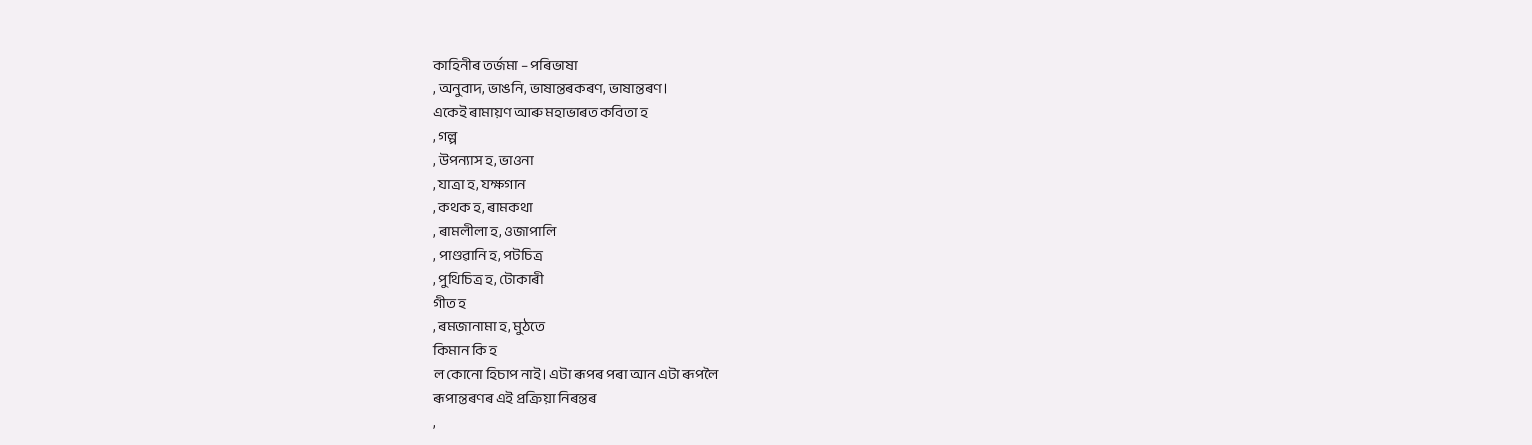কাহিনীৰ তৰ্জমা – পৰিভাষা
, অনুবাদ, ভাঙনি, ভাষান্তৰকৰণ, ভাষান্তৰণ।
একেই ৰামায়ণ আৰু মহাভাৰত কবিতা হ
, গল্প
, উপন্যাস হ, ভাওনা
, যাত্ৰা হ, যক্ষগান
, কথক হ, ৰামকথা
, ৰামলীলা হ, ওজাপালি
, পাণ্ডৱানি হ, পটচিত্ৰ
, পুথিচিত্ৰ হ, টোকাৰী
গীত হ
, ৰমজানামা হ, মুঠতে
কিমান কি হ
ল কোনো হিচাপ নাই। এটা ৰূপৰ পৰা আন এটা ৰূপলৈ
ৰূপান্তৰণৰ এই প্ৰক্ৰিয়া নিৰন্তৰ
,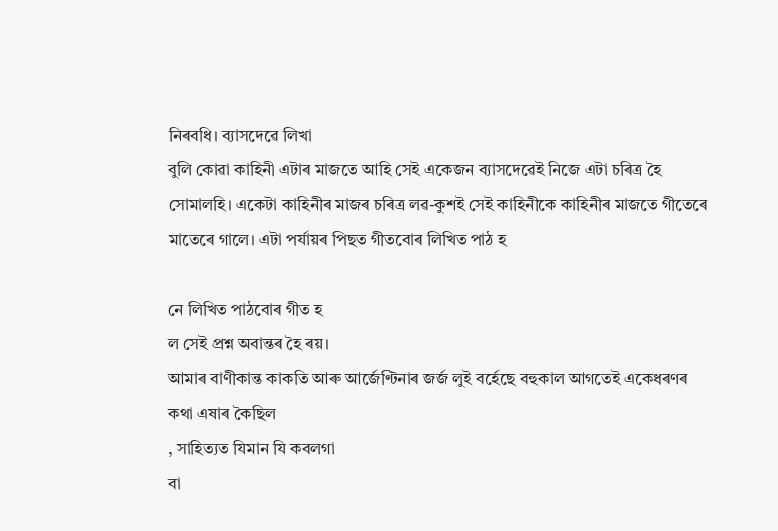নিৰবধি। ব্যাসদেৱে লিখা
বুলি কোৱা কাহিনী এটাৰ মাজতে আহি সেই একেজন ব্যাসদেৱেই নিজে এটা চৰিত্ৰ হৈ
সোমালহি। একেটা কাহিনীৰ মাজৰ চৰিত্ৰ লৱ-কুশই সেই কাহিনীকে কাহিনীৰ মাজতে গীতেৰে
মাতেৰে গালে। এটা পৰ্যায়ৰ পিছত গীতবোৰ লিখিত পাঠ হ

নে লিখিত পাঠবোৰ গীত হ
ল সেই প্ৰশ্ন অবান্তৰ হৈ ৰয়।
আমাৰ বাণীকান্ত কাকতি আৰু আৰ্জেণ্টিনাৰ জৰ্জ লুই বৰ্হেছে বহুকাল আগতেই একেধৰণৰ
কথা এষাৰ কৈছিল
, সাহিত্যত যিমান যি কবলগা
বা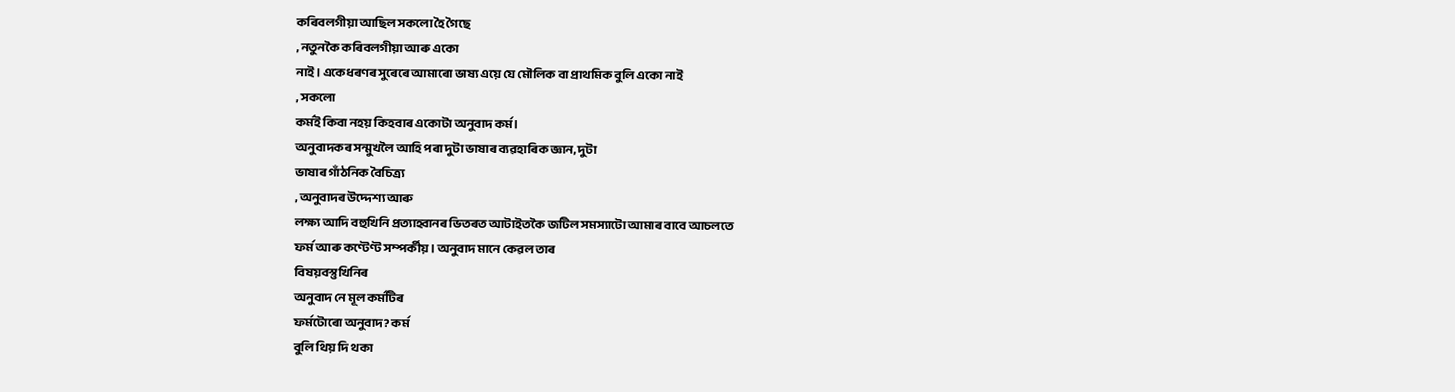কৰিবলগীয়া আছিল সকলো হৈ গৈছে
, নতুনকৈ কৰিবলগীয়া আৰু একো
নাই। একেধৰণৰ সুৰেৰে আমাৰো ভাষ্য এয়ে যে মৌলিক বা প্ৰাথমিক বুলি একো নাই
, সকলো
কৰ্মই কিবা নহয় কিহবাৰ একোটা অনুবাদ কৰ্ম।
অনুবাদকৰ সন্মুখলৈ আহি পৰা দুটা ভাষাৰ ব্যৱহাৰিক জ্ঞান, দুটা
ভাষাৰ গাঁঠনিক বৈচিত্ৰ্য
, অনুবাদৰ উদ্দেশ্য আৰু
লক্ষ্য আদি বহুখিনি প্ৰত্যাহ্বানৰ ভিতৰত আটাইতকৈ জটিল সমস্যাটো আমাৰ বাবে আচলতে
ফৰ্ম আৰু কণ্টেণ্ট সম্পৰ্কীয়। অনুবাদ মানে কেৱল তাৰ
বিষয়বস্তুখিনিৰ
অনুবাদ নে মূল কৰ্মটিৰ
ফৰ্মটোৰো অনুবাদ? কৰ্ম
বুলি থিয় দি থকা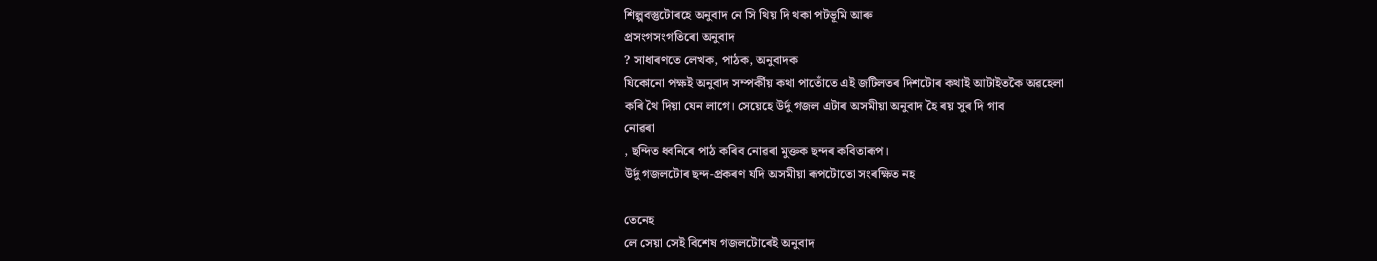শিল্পবস্তুটোৰহে অনুবাদ নে সি থিয় দি থকা পটভূমি আৰু
প্ৰসংগসংগতিৰো অনুবাদ
? সাধাৰণতে লেখক, পাঠক, অনুবাদক
যিকোনো পক্ষই অনুবাদ সম্পৰ্কীয় কথা পাতোঁতে এই জটিলতৰ দিশটোৰ কথাই আটাইতকৈ অৱহেলা
কৰি থৈ দিয়া যেন লাগে। সেয়েহে উৰ্দু গজল এটাৰ অসমীয়া অনুবাদ হৈ ৰয় সুৰ দি গাব
নোৱৰা
, ছন্দিত ধ্বনিৰে পাঠ কৰিব নোৱৰা মুক্তক ছন্দৰ কবিতাৰূপ।
উৰ্দু গজলটোৰ ছন্দ-প্ৰকৰণ যদি অসমীয়া ৰূপটোতো সংৰক্ষিত নহ

তেনেহ
লে সেয়া সেই বিশেষ গজলটোৰেই অনুবাদ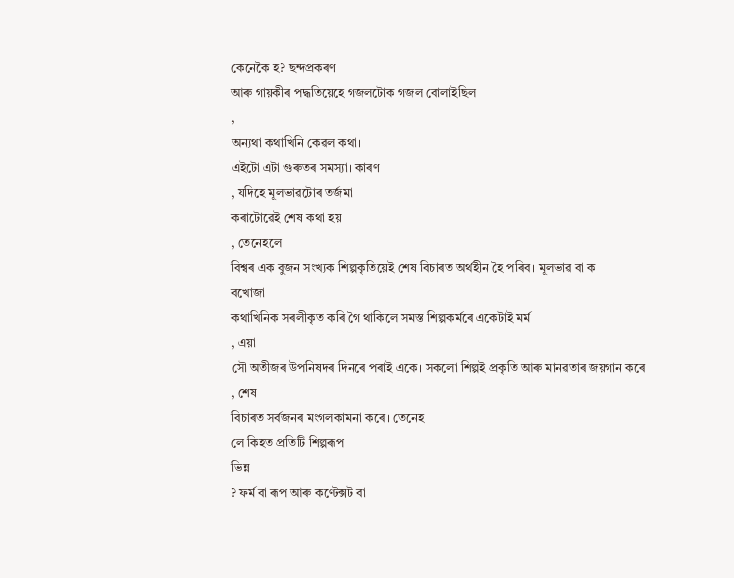কেনেকৈ হ? ছন্দপ্ৰকৰণ
আৰু গায়কীৰ পদ্ধতিয়েহে গজলটোক গজল বোলাইছিল
,
অন্যথা কথাখিনি কেৱল কথা।
এইটো এটা গুৰুতৰ সমস্যা। কাৰণ
, যদিহে মূলভাৱটোৰ তৰ্জমা
কৰাটোৱেই শেষ কথা হয়
, তেনেহলে
বিশ্বৰ এক বুজন সংখ্যক শিল্পকৃতিয়েই শেষ বিচাৰত অৰ্থহীন হৈ পৰিব। মূলভাৱ বা ক
বখোজা
কথাখিনিক সৰলীকৃত কৰি গৈ থাকিলে সমস্ত শিল্পকৰ্মৰে একেটাই মৰ্ম
, এয়া
সৌ অতীজৰ উপনিষদৰ দিনৰে পৰাই একে। সকলো শিল্পই প্ৰকৃতি আৰু মানৱতাৰ জয়গান কৰে
, শেষ
বিচাৰত সৰ্বজনৰ মংগলকামনা কৰে। তেনেহ
লে কিহত প্ৰতিটি শিল্পৰূপ
ভিন্ন
? ফৰ্ম বা ৰূপ আৰু কণ্টেক্সট বা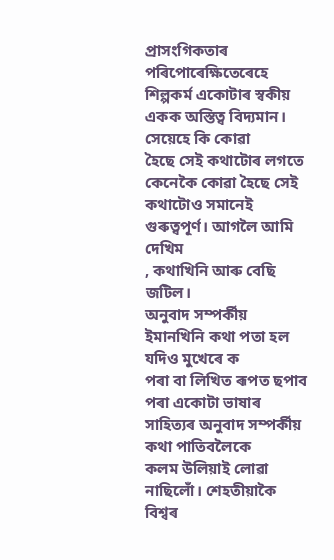প্ৰাসংগিকতাৰ
পৰিপোৰেক্ষিতেৰেহে শিল্পকৰ্ম একোটাৰ স্বকীয় একক অস্তিত্ব বিদ্যমান। সেয়েহে কি কোৱা
হৈছে সেই কথাটোৰ লগতে কেনেকৈ কোৱা হৈছে সেই কথাটোও সমানেই গুৰুত্বপূৰ্ণ। আগলৈ আমি
দেখিম
, কথাখিনি আৰু বেছি জটিল।
অনুবাদ সম্পৰ্কীয় ইমানখিনি কথা পতা হল যদিও মুখেৰে ক
পৰা বা লিখিত ৰূপত ছপাব পৰা একোটা ভাষাৰ সাহিত্যৰ অনুবাদ সম্পৰ্কীয় কথা পাতিবলৈকে
কলম উলিয়াই লোৱা নাছিলোঁ। শেহতীয়াকৈ বিশ্বৰ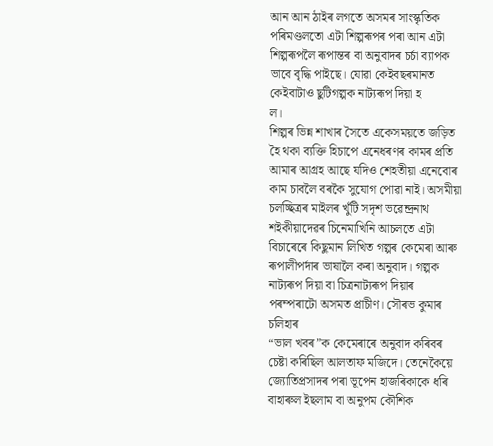আন আন ঠাইৰ লগতে অসমৰ সাংস্কৃতিক
পৰিমণ্ডলতো এটা শিল্পৰূপৰ পৰা আন এটা শিল্পৰূপলৈ ৰূপান্তৰ বা অনুবাদৰ চৰ্চা ব্যাপক
ভাবে বৃদ্ধি পাইছে। যোৱা কেইবছৰমানত কেইবাটাও ছুটিগল্পক নাট্যৰূপ দিয়া হ
ল।
শিল্পৰ ভিন্ন শাখাৰ সৈতে একেসময়তে জড়িত হৈ থকা ব্যক্তি হিচাপে এনেধৰণৰ কামৰ প্ৰতি
আমাৰ আগ্ৰহ আছে যদিও শেহতীয়া এনেবোৰ কাম চাবলৈ বৰকৈ সুযোগ পোৱা নাই। অসমীয়া
চলচ্ছিত্ৰৰ মাইলৰ খুঁটি সদৃশ ভৱেন্দ্ৰনাথ শইকীয়াদেৱৰ চিনেমাখিনি আচলতে এটা
বিচাৰেৰে কিছুমান লিখিত গল্পৰ কেমেৰা আৰু ৰূপালীপৰ্দাৰ ভাষালৈ কৰা অনুবাদ। গল্পক
নাট্যৰূপ দিয়া বা চিত্ৰনাট্যৰূপ দিয়াৰ পৰম্পৰাটো অসমত প্ৰাচীণ। সৌৰভ কুমাৰ চলিহাৰ
“ভাল খবৰ”ক কেমেৰাৰে অনুবাদ কৰিবৰ চেষ্টা কৰিছিল আলতাফ মজিদে। তেনেকৈয়ে
জ্যোতিপ্ৰসাদৰ পৰা ভূপেন হাজৰিকাকে ধৰি বাহাৰুল ইছলাম বা অনুপম কৌশিক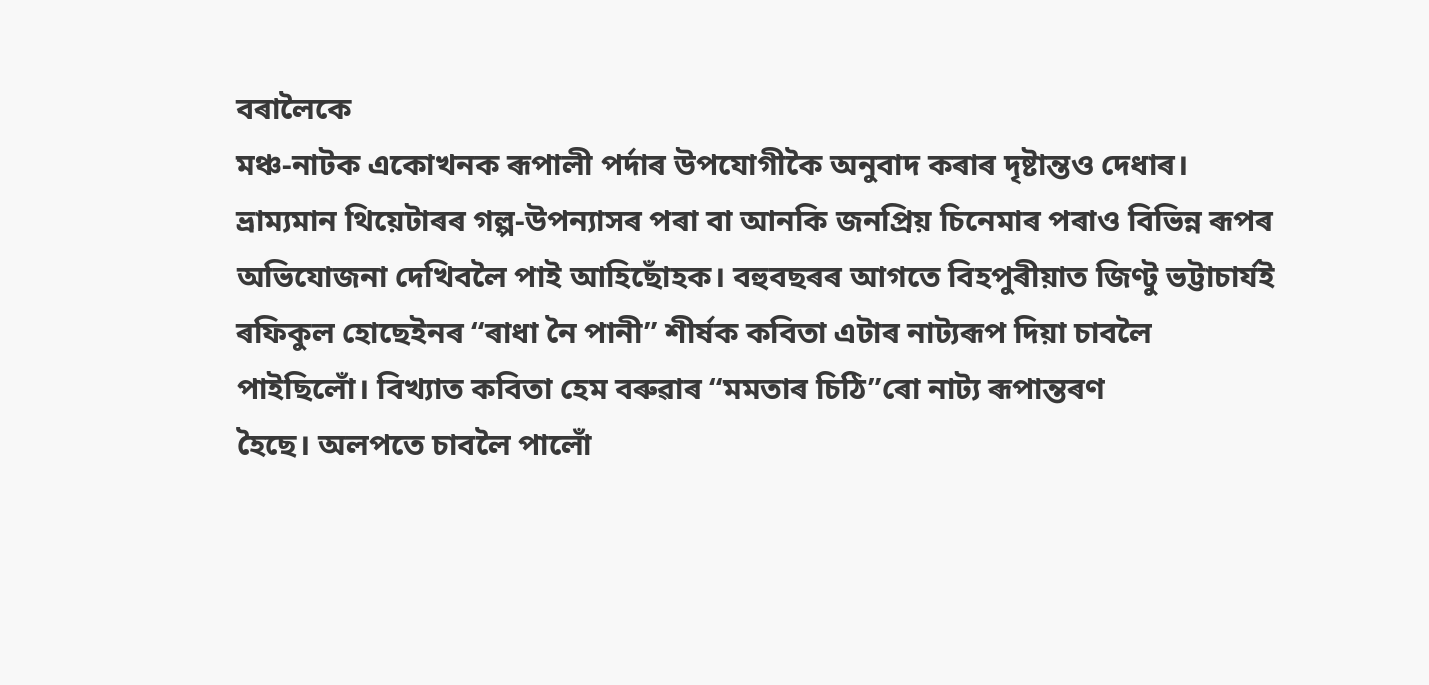বৰালৈকে
মঞ্চ-নাটক একোখনক ৰূপালী পৰ্দাৰ উপযোগীকৈ অনুবাদ কৰাৰ দৃষ্টান্তও দেধাৰ।
ভ্ৰাম্যমান থিয়েটাৰৰ গল্প-উপন্যাসৰ পৰা বা আনকি জনপ্ৰিয় চিনেমাৰ পৰাও বিভিন্ন ৰূপৰ
অভিযোজনা দেখিবলৈ পাই আহিছোঁহক। বহুবছৰৰ আগতে বিহপুৰীয়াত জিণ্টু ভট্টাচাৰ্যই
ৰফিকুল হোছেইনৰ “ৰাধা নৈ পানী” শীৰ্ষক কবিতা এটাৰ নাট্যৰূপ দিয়া চাবলৈ
পাইছিলোঁ। বিখ্যাত কবিতা হেম বৰুৱাৰ “মমতাৰ চিঠি”ৰো নাট্য ৰূপান্তৰণ
হৈছে। অলপতে চাবলৈ পালোঁ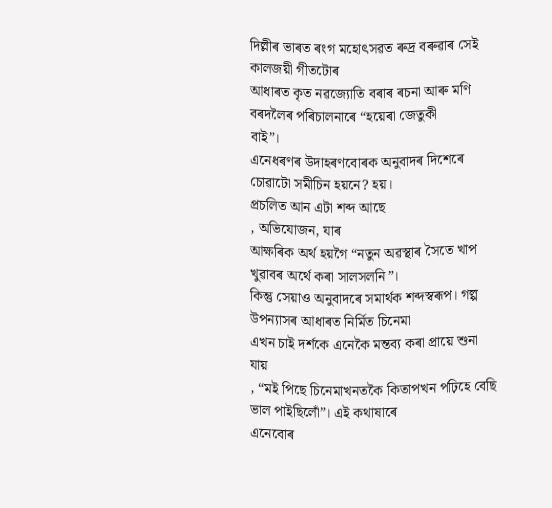দিল্লীৰ ভাৰত ৰংগ মহোৎসৱত ৰুদ্ৰ বৰুৱাৰ সেই কালজয়ী গীতটোৰ
আধাৰত কৃত নৱজ্যোতি বৰাৰ ৰচনা আৰু মণি বৰদলৈৰ পৰিচালনাৰে “হয়েৰা জেতুকী
বাই”।
এনেধৰণৰ উদাহৰণবোৰক অনুবাদৰ দিশেৰে চোৱাটো সমীচিন হয়নে? হয়।
প্ৰচলিত আন এটা শব্দ আছে
, অভিযোজন, যাৰ
আক্ষৰিক অৰ্থ হয়গৈ “নতুন অৱস্থাৰ সৈতে খাপ খুৱাবৰ অৰ্থে কৰা সালসলনি”।
কিন্তু সেয়াও অনুবাদৰে সমাৰ্থক শব্দস্বৰূপ। গল্প উপন্যাসৰ আধাৰত নিৰ্মিত চিনেমা
এখন চাই দৰ্শকে এনেকৈ মন্তব্য কৰা প্ৰায়ে শুনা যায়
, “মই পিছে চিনেমাখনতকৈ কিতাপখন পঢ়িহে বেছি ভাল পাইছিলোঁ”। এই কথাষাৰে
এনেবোৰ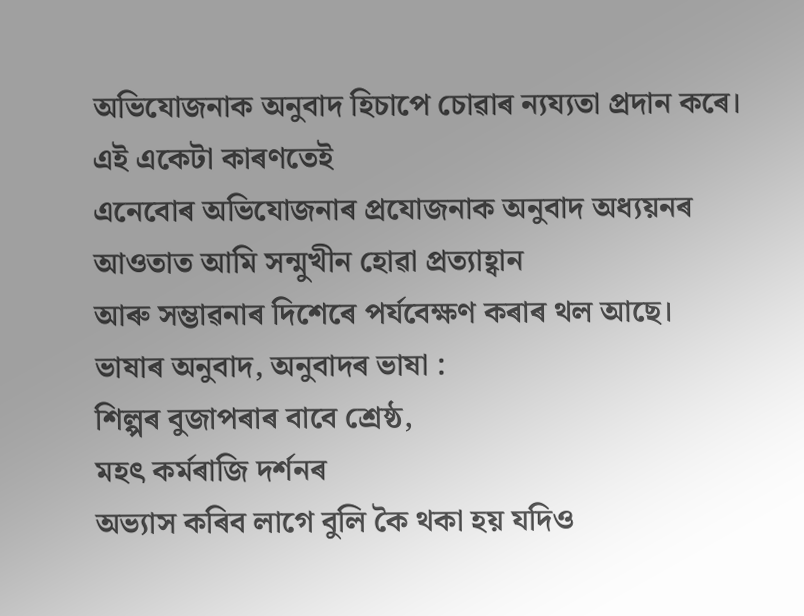অভিযোজনাক অনুবাদ হিচাপে চোৱাৰ ন্যয্যতা প্ৰদান কৰে। এই একেটা কাৰণতেই
এনেবোৰ অভিযোজনাৰ প্ৰযোজনাক অনুবাদ অধ্যয়নৰ আওতাত আমি সন্মুখীন হোৱা প্ৰত্যাহ্বান
আৰু সম্ভাৱনাৰ দিশেৰে পৰ্যবেক্ষণ কৰাৰ থল আছে।
ভাষাৰ অনুবাদ, অনুবাদৰ ভাষা :
শিল্পৰ বুজাপৰাৰ বাবে শ্ৰেষ্ঠ,
মহৎ কৰ্মৰাজি দৰ্শনৰ
অভ্যাস কৰিব লাগে বুলি কৈ থকা হয় যদিও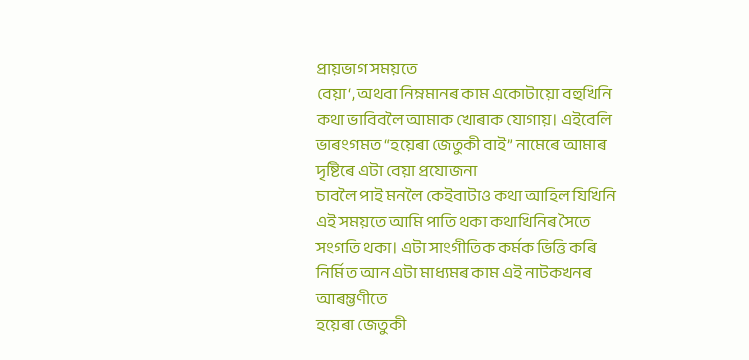প্ৰায়ভাগ সময়তে
বেয়া‘, অথবা নিম্নমানৰ কাম একোটায়ো বহুখিনি কথা ভাবিবলৈ আমাক খোৰাক যোগায়। এইবেলি
ভাৰংগমত “হয়েৰা জেতুকী বাই” নামেৰে আমাৰ দৃষ্টিৰে এটা বেয়া প্ৰযোজনা
চাবলৈ পাই মনলৈ কেইবাটাও কথা আহিল যিখিনি এই সময়তে আমি পাতি থকা কথাখিনিৰ সৈতে
সংগতি থকা। এটা সাংগীতিক কৰ্মক ভিত্তি কৰি নিৰ্মিত আন এটা মাধ্যমৰ কাম এই নাটকখনৰ
আৰম্ভণীতে
হয়েৰা জেতুকী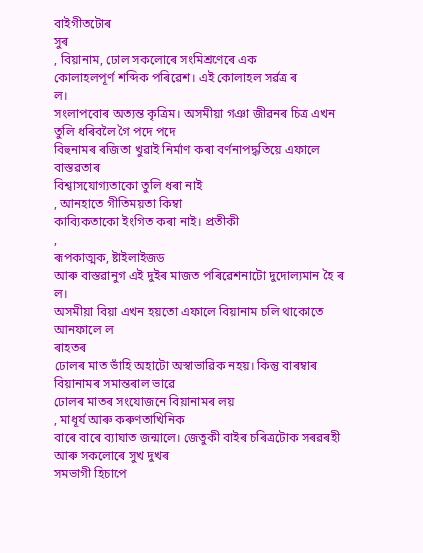বাইগীতটোৰ
সুৰ
, বিয়ানাম, ঢোল সকলোৰে সংমিশ্ৰণেৰে এক
কোলাহলপূৰ্ণ শব্দিক পৰিৱেশ। এই কোলাহল সৰ্ৱত্ৰ ৰ
ল।
সংলাপবোৰ অত্যন্ত কৃত্ৰিম। অসমীয়া গঞা জীৱনৰ চিত্ৰ এখন তুলি ধৰিবলৈ গৈ পদে পদে
বিহুনামৰ ৰজিতা খুৱাই নিৰ্মাণ কৰা বৰ্ণনাপদ্ধতিয়ে এফালে বাস্তৱতাৰ
বিশ্বাসযোগ্যতাকো তুলি ধৰা নাই
, আনহাতে গীতিময়তা কিম্বা
কাব্যিকতাকো ইংগিত কৰা নাই। প্ৰতীকী
,
ৰূপকাত্মক, ষ্টাইলাইজড
আৰু বাস্তৱানুগ এই দুইৰ মাজত পৰিৱেশনাটো দুদোল্যমান হৈ ৰ
ল।
অসমীয়া বিয়া এখন হয়তো এফালে বিয়ানাম চলি থাকোতে আনফালে ল
ৰাহতৰ
ঢোলৰ মাত ভাঁহি অহাটো অস্বাভাৱিক নহয়। কিন্তু বাৰম্বাৰ বিয়ানামৰ সমান্তৰাল ভাৱে
ঢোলৰ মাতৰ সংযোজনে বিয়ানামৰ লয়
, মাধূৰ্য আৰু কৰুণতাখিনিক
বাৰে বাৰে ব্যাঘাত জন্মালে। জেতুকী বাইৰ চৰিত্ৰটোক সৰৱৰহী আৰু সকলোৰে সুখ দুখৰ
সমভাগী হিচাপে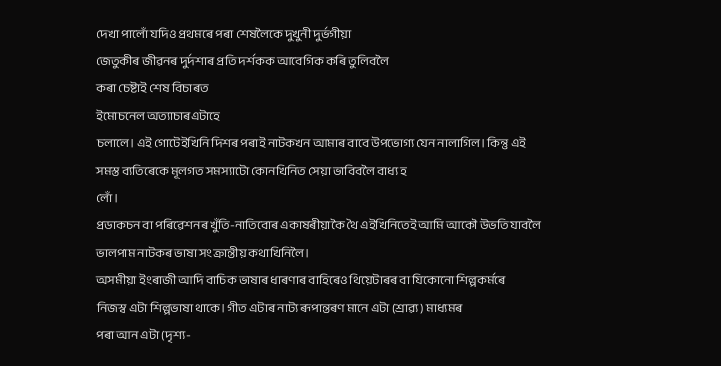দেখা পালোঁ যদিও প্ৰথমৰে পৰা শেষলৈকে দুখুনী দুৰ্ভগীয়া
জেতুকীৰ জীৱনৰ দুৰ্দশাৰ প্ৰতি দৰ্শকক আবেগিক কৰি তুলিবলৈ
কৰা চেষ্টাই শেষ বিচাৰত
ইমোচনেল অত্যাচাৰএটাহে
চলালে। এই গোটেইখিনি দিশৰ পৰাই নাটকখন আমাৰ বাবে উপভোগ্য যেন নালাগিল। কিন্তু এই
সমস্ত ব্যতিৰেকে মূলগত সমস্যাটো কোনখিনিত সেয়া ভাবিবলৈ বাধ্য হ
লোঁ।
প্ৰডাকচন বা পৰিৱেশনৰ খুঁতি-নাতিবোৰ একাষৰীয়াকৈ থৈ এইখিনিতেই আমি আকৌ উভতি যাবলৈ
ভালপাম নাটকৰ ভাষা সংক্ৰান্তীয় কথাখিনিলৈ।
অসমীয়া ইংৰাজী আদি বাচিক ভাষাৰ ধাৰণাৰ বাহিৰেও থিয়েটাৰৰ বা যিকোনো শিল্পকৰ্মৰে
নিজস্ব এটা শিল্পভাষা থাকে। গীত এটাৰ নাট্য ৰূপান্তৰণ মানে এটা (শ্ৰাৱ্য) মাধ্যমৰ
পৰা আন এটা (দৃশ্য-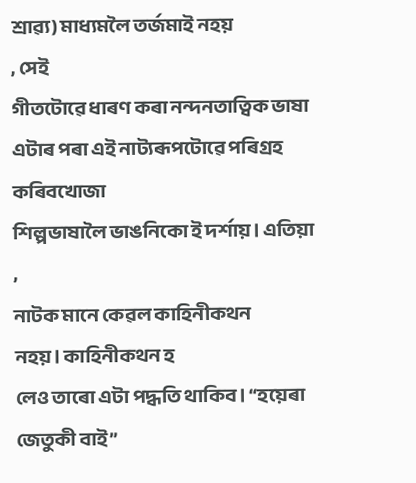শ্ৰাৱ্য) মাধ্যমলৈ তৰ্জমাই নহয়
, সেই
গীতটোৱে ধাৰণ কৰা নন্দনতাত্বিক ভাষা এটাৰ পৰা এই নাট্যৰূপটোৱে পৰিগ্ৰহ কৰিবখোজা
শিল্পভাষালৈ ভাঙনিকো ই দৰ্শায়। এতিয়া
,
নাটক মানে কেৱল কাহিনীকথন
নহয়। কাহিনীকথন হ
লেও তাৰো এটা পদ্ধতি থাকিব। “হয়েৰা
জেতুকী বাই”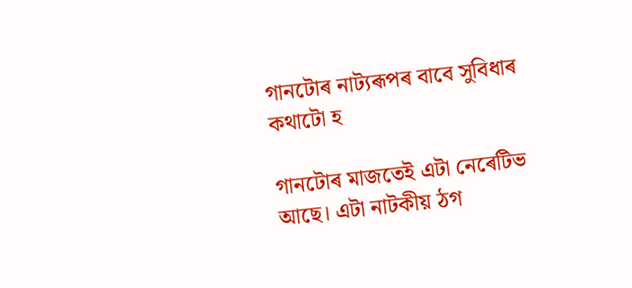গানটোৰ নাট্যৰূপৰ বাবে সুবিধাৰ কথাটো হ

গানটোৰ মাজতেই এটা নেৰেটিভ আছে। এটা নাটকীয় ঠগ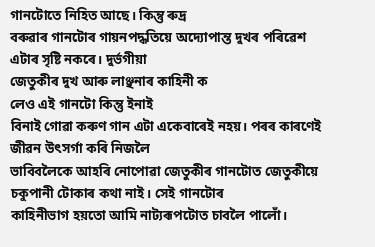গানটোতে নিহিত আছে। কিন্তু ৰুদ্ৰ
বৰুৱাৰ গানটোৰ গায়নপদ্ধতিয়ে অদ্যোপান্ত দুখৰ পৰিৱেশ এটাৰ সৃষ্টি নকৰে। দুৰ্ভগীয়া
জেতুকীৰ দুখ আৰু লাঞ্ছনাৰ কাহিনী ক
লেও এই গানটো কিন্তু ইনাই
বিনাই গোৱা কৰুণ গান এটা একেবাৰেই নহয়। পৰৰ কাৰণেই জীৱন উৎসৰ্গা কৰি নিজলৈ
ভাবিবলৈকে আহৰি নোপোৱা জেতুকীৰ গানটোত জেতুকীয়ে চকুপানী টোকাৰ কথা নাই। সেই গানটোৰ
কাহিনীভাগ হয়তো আমি নাট্যৰূপটোত চাবলৈ পালোঁ।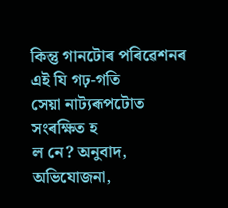কিন্তু গানটোৰ পৰিৱেশনৰ এই যি গঢ়-গতি
সেয়া নাট্যৰূপটোত সংৰক্ষিত হ
ল নে? অনুবাদ, অভিযোজনা,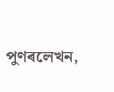পুণৰলেখন,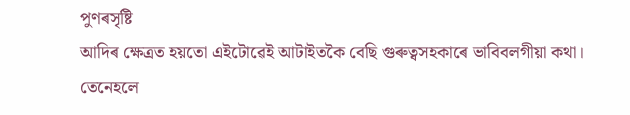পুণৰসৃষ্টি
আদিৰ ক্ষেত্ৰত হয়তো এইটোৱেই আটাইতকৈ বেছি গুৰুত্বসহকাৰে ভাবিবলগীয়া কথা।
তেনেহলে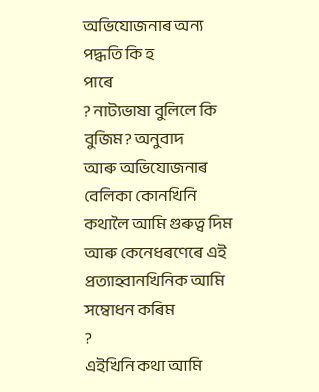অভিযোজনাৰ অন্য পদ্ধতি কি হ
পাৰে
? নাট্যভাষা বুলিলে কি বুজিম? অনুবাদ
আৰু অভিযোজনাৰ বেলিকা কোনখিনি কথালৈ আমি গুৰুত্ব দিম আৰু কেনেধৰণেৰে এই
প্ৰত্যাহ্বানখিনিক আমি সম্বোধন কৰিম
?
এইখিনি কথা আমি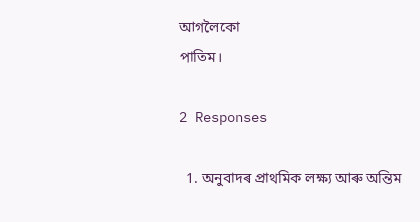আগলৈকো
পাতিম।

2 Responses

  1. অনুবাদৰ প্ৰাথমিক লক্ষ্য আৰু অন্তিম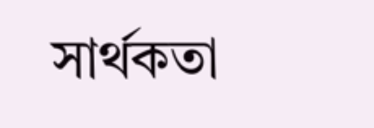সাৰ্থকতা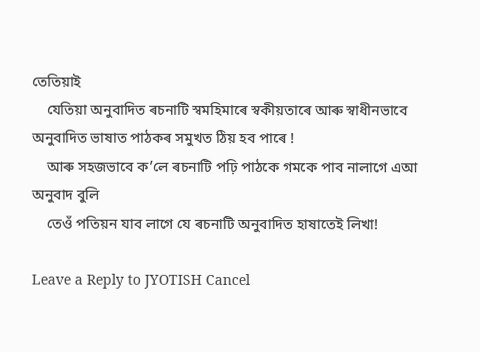তেতিয়াই
    যেতিয়া অনুবাদিত ৰচনাটি স্বমহিমাৰে স্বকীয়তাৰে আৰু স্বাধীনভাবে অনুবাদিত ভাষাত পাঠকৰ সমুখত ঠিয় হব পাৰে !
    আৰু সহজভাবে কʼলে ৰচনাটি পঢ়ি পাঠকে গমকে পাব নালাগে এআ অনুবাদ বুলি
    তেওঁ পতিয়ন যাব লাগে যে ৰচনাটি অনুবাদিত হাষাতেই লিখা!

Leave a Reply to JYOTISH Cancel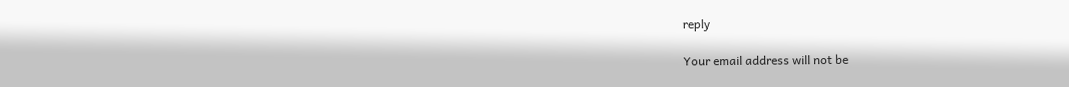reply

Your email address will not be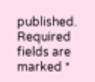published. Required fields are marked *